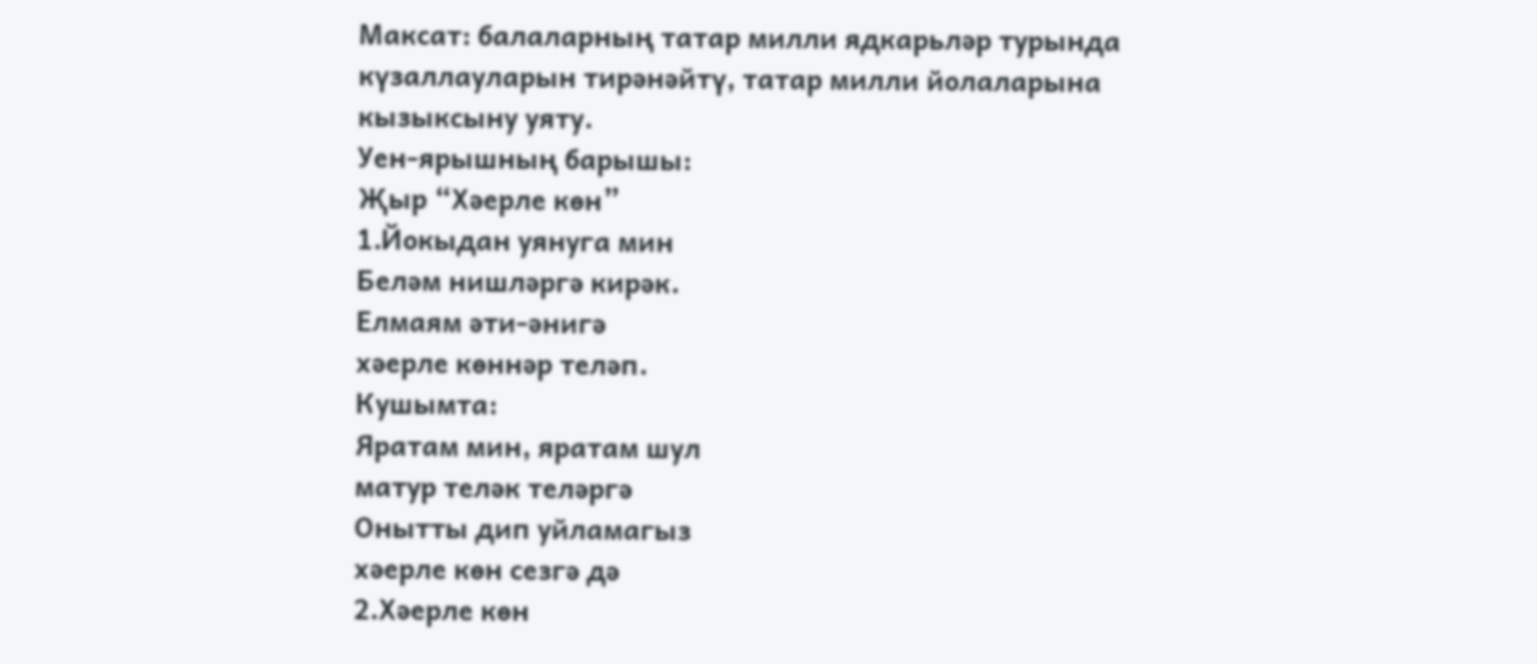Максат: балаларның татар милли ядкарьләр турында күзаллауларын тирәнәйтү, татар милли йолаларына кызыксыну уяту.
Уен-ярышның барышы:
Җыр “Хәерле көн”
1.Йокыдан уянуга мин
Беләм нишләргә кирәк.
Елмаям әти-әнигә
хәерле көннәр теләп.
Кушымта:
Яратам мин, яратам шул
матур теләк теләргә
Онытты дип уйламагыз
хәерле көн сезгә дә
2.Хәерле көн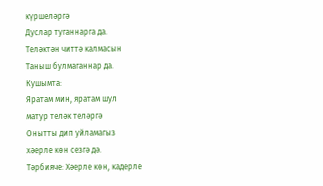күршеләргә
Дуслар туганнарга да.
Теләктән читтә калмасын
Таныш булмаганнар да.
Кушымта:
Яратам мин, яратам шул
матур теләк теләргә
Онытты дип уйламагыз
хәерле көн сезгә дә.
Тәрбияче: Хәерле көн, кадерле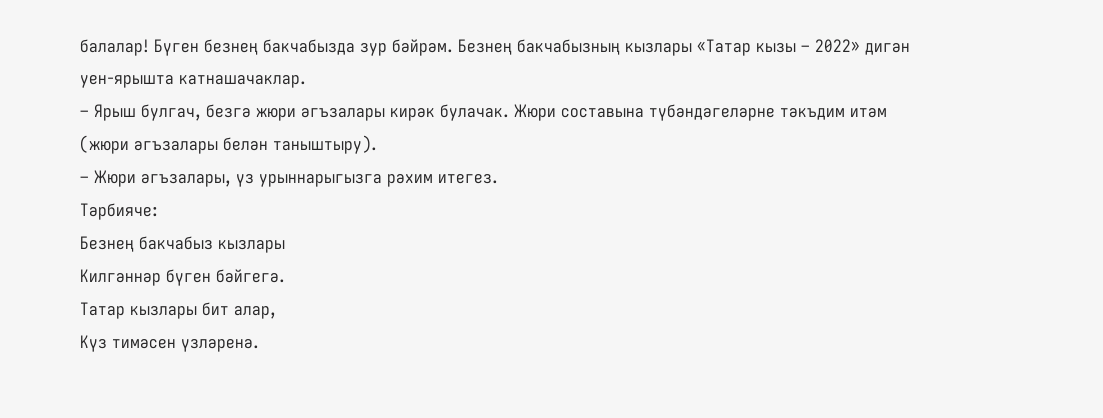балалар! Бүген безнең бакчабызда зур бәйрәм. Безнең бакчабызның кызлары «Татар кызы – 2022» дигән уен-ярышта катнашачаклар.
– Ярыш булгач, безгә жюри әгъзалары кирәк булачак. Жюри составына түбәндәгеләрне тәкъдим итәм (жюри әгъзалары белән таныштыру).
– Жюри әгъзалары, үз урыннарыгызга рәхим итегез.
Тәрбияче:
Безнең бакчабыз кызлары
Килгәннәр бүген бәйгегә.
Татар кызлары бит алар,
Күз тимәсен үзләренә.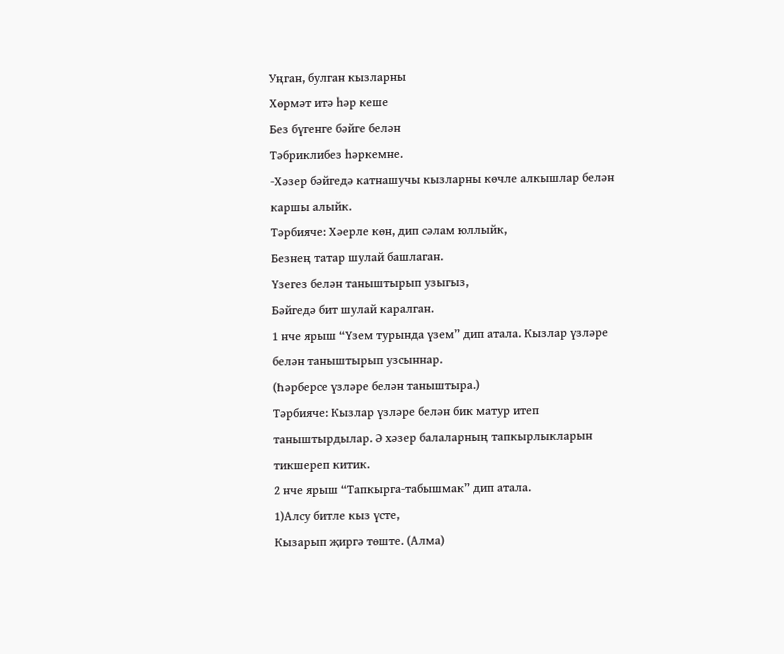Уңган, булган кызларны
Хөрмәт итә һәр кеше
Без бүгенге бәйге белән
Тәбриклибез һәркемне.
-Хәзер бәйгедә катнашучы кызларны көчле алкышлар белән каршы алыйк.
Тәрбияче: Хәерле көн, дип сәлам юллыйк,
Безнең татар шулай башлаган.
Үзегез белән таныштырып узыгыз,
Бәйгедә бит шулай каралган.
1 нче ярыш “Үзем турында үзем” дип атала. Кызлар үзләре белән таныштырып узсыннар.
(Һәрберсе үзләре белән таныштыра.)
Тәрбияче: Кызлар үзләре белән бик матур итеп таныштырдылар. Ә хәзер балаларның тапкырлыкларын тикшереп китик.
2 нче ярыш “Тапкырга-табышмак” дип атала.
1)Алсу битле кыз үсте,
Кызарып җиргә төште. (Алма)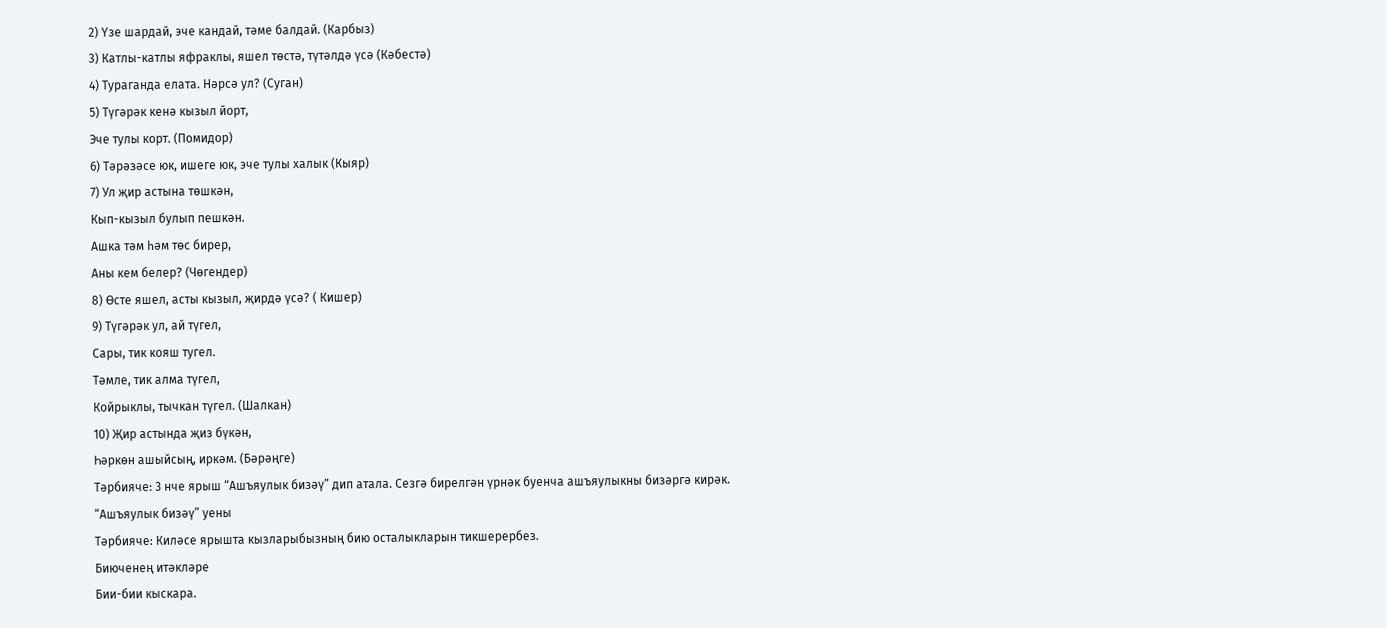2) Үзе шардай, эче кандай, тәме балдай. (Карбыз)
3) Катлы-катлы яфраклы, яшел төстә, түтәлдә үсә (Кәбестә)
4) Тураганда елата. Нәрсә ул? (Суган)
5) Түгәрәк кенә кызыл йорт,
Эче тулы корт. (Помидор)
6) Тәрәзәсе юк, ишеге юк, эче тулы халык (Кыяр)
7) Ул җир астына төшкән,
Кып-кызыл булып пешкән.
Ашка тәм һәм төс бирер,
Аны кем белер? (Чөгендер)
8) Өсте яшел, асты кызыл, җирдә үсә? ( Кишер)
9) Түгәрәк ул, ай түгел,
Сары, тик кояш тугел.
Тәмле, тик алма түгел,
Койрыклы, тычкан түгел. (Шалкан)
10) Җир астында җиз бүкән,
Һәркөн ашыйсың, иркәм. (Бәрәңге)
Тәрбияче: 3 нче ярыш “Ашъяулык бизәү” дип атала. Сезгә бирелгән үрнәк буенча ашъяулыкны бизәргә кирәк.
“Ашъяулык бизәү” уены
Тәрбияче: Киләсе ярышта кызларыбызның бию осталыкларын тикшерербез.
Биюченең итәкләре
Бии-бии кыскара.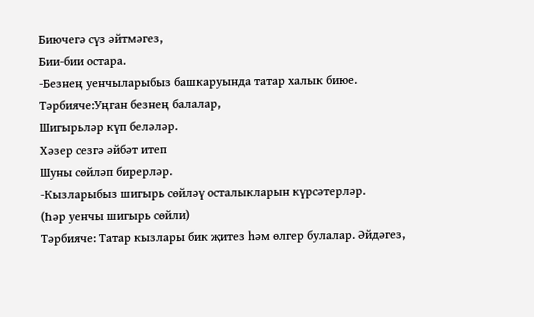Биючегә сүз әйтмәгез,
Бии-бии остара.
-Безнең уенчыларыбыз башкаруында татар халык биюе.
Тәрбияче:Уңган безнең балалар,
Шигырьләр күп беләләр.
Хәзер сезгә әйбәт итеп
Шуны сөйләп бирерләр.
-Кызларыбыз шигырь сөйләү осталыкларын күрсәтерләр.
(Һәр уенчы шигырь сөйли)
Тәрбияче: Татар кызлары бик җитез һәм өлгер булалар. Әйдәгез,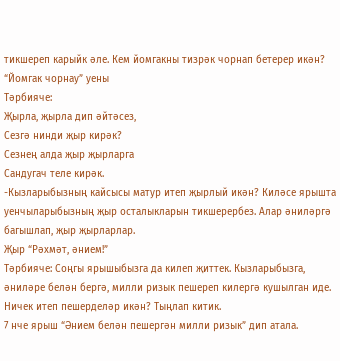тикшереп карыйк әле. Кем йомгакны тизрәк чорнап бетерер икән?
“Йомгак чорнау” уены
Тәрбияче:
Җырла, җырла дип әйтәсез,
Сезгә нинди җыр кирәк?
Сезнең алда җыр җырларга
Сандугач теле кирәк.
-Кызларыбызның кайсысы матур итеп җырлый икән? Киләсе ярышта уенчыларыбызның җыр осталыкларын тикшерербез. Алар әниләргә багышлап, җыр җырларлар.
Җыр “Рәхмәт, әнием!”
Тәрбияче: Соңгы ярышыбызга да килеп җиттек. Кызларыбызга, әниләре белән бергә, милли ризык пешереп килергә кушылган иде. Ничек итеп пешерделәр икән? Тыңлап китик.
7 нче ярыш “Әнием белән пешергән милли ризык” дип атала.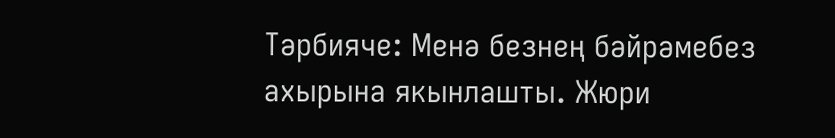Тәрбияче: Менә безнең бәйрәмебез ахырына якынлашты. Жюри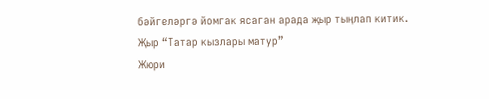бәйгеләргә йомгак ясаган арада җыр тыңлап китик.
Җыр “Татар кызлары матур”
Жюри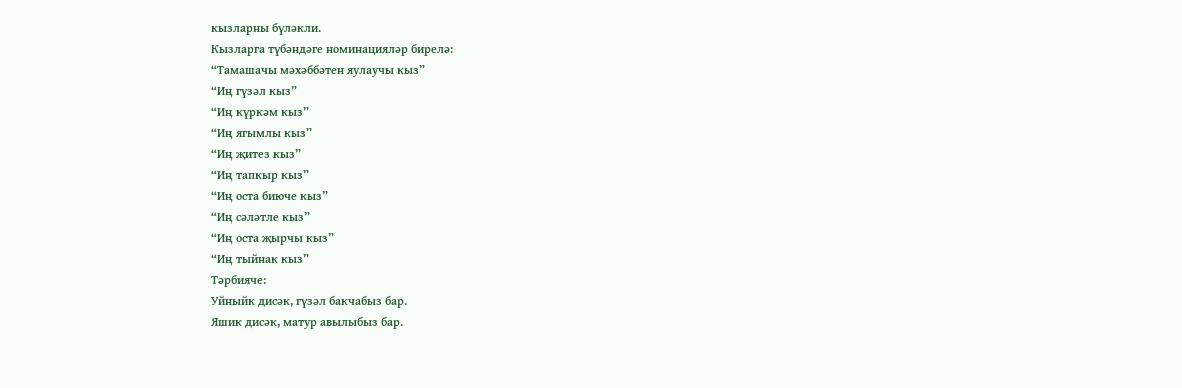кызларны бүләкли.
Кызларга түбәндәге номинацияләр бирелә:
“Тамашачы мәхәббәтен яулаучы кыз”
“Иң гүзәл кыз”
“Иң күркәм кыз”
“Иң ягымлы кыз”
“Иң җитез кыз”
“Иң тапкыр кыз”
“Иң оста биюче кыз”
“Иң сәләтле кыз”
“Иң оста җырчы кыз”
“Иң тыйнак кыз”
Тәрбияче:
Уйныйк дисәк, гүзәл бакчабыз бар.
Яшик дисәк, матур авылыбыз бар.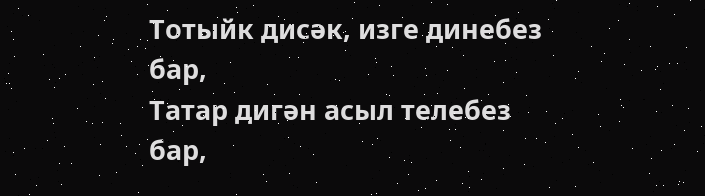Тотыйк дисәк, изге динебез бар,
Татар дигән асыл телебез бар,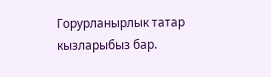Горурланырлык татар кызларыбыз бар.